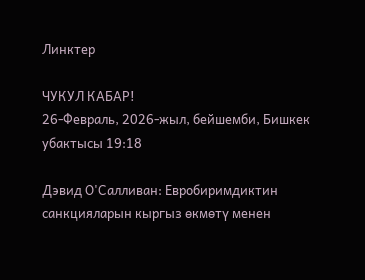Линктер

ЧУКУЛ КАБАР!
26-Февраль, 2026-жыл, бейшемби, Бишкек убактысы 19:18

Дэвид О'Салливан: Евробиримдиктин санкцияларын кыргыз өкмөтү менен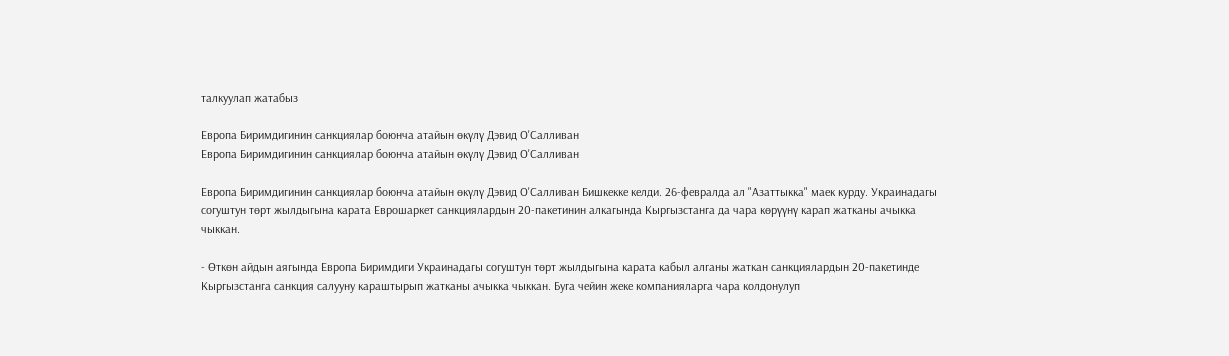талкуулап жатабыз

Европа Биримдигинин санкциялар боюнча атайын өкүлү Дэвид О'Салливан
Европа Биримдигинин санкциялар боюнча атайын өкүлү Дэвид О'Салливан

Европа Биримдигинин санкциялар боюнча атайын өкүлү Дэвид О'Салливан Бишкекке келди. 26-февралда ал "Азаттыкка" маек курду. Украинадагы согуштун төрт жылдыгына карата Еврошаркет санкциялардын 20-пакетинин алкагында Кыргызстанга да чара көрүүнү карап жатканы ачыкка чыккан.

- Өткөн айдын аягында Европа Биримдиги Украинадагы согуштун төрт жылдыгына карата кабыл алганы жаткан санкциялардын 20-пакетинде Кыргызстанга санкция салууну караштырып жатканы ачыкка чыккан. Буга чейин жеке компанияларга чара колдонулуп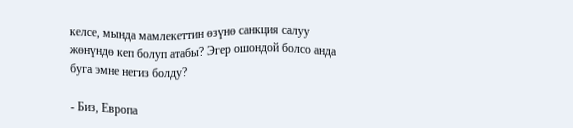келсе, мында мамлекеттин өзүнө санкция салуу жөнүндө кеп болуп атабы? Эгер ошондой болсо анда буга эмне негиз болду?

- Биз, Европа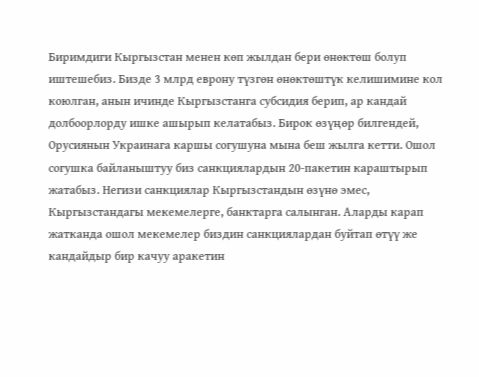Биримдиги Кыргызстан менен көп жылдан бери өнөктөш болуп иштешебиз. Бизде 3 млрд еврону түзгөн өнөктөштүк келишимине кол коюлган, анын ичинде Кыргызстанга субсидия берип, ар кандай долбоорлорду ишке ашырып келатабыз. Бирок өзүңөр билгендей, Орусиянын Украинага каршы согушуна мына беш жылга кетти. Ошол согушка байланыштуу биз санкциялардын 20-пакетин караштырып жатабыз. Негизи санкциялар Кыргызстандын өзүнө эмес, Кыргызстандагы мекемелерге, банктарга салынган. Аларды карап жатканда ошол мекемелер биздин санкциялардан буйтап өтүү же кандайдыр бир качуу аракетин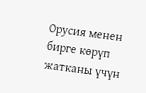Орусия менен бирге көрүп жатканы үчүн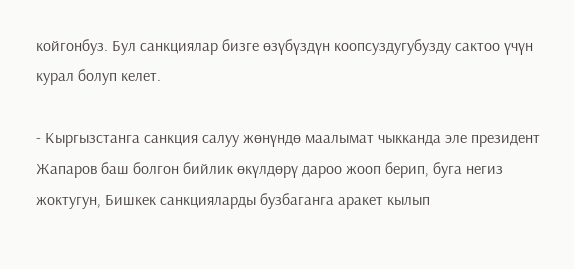койгонбуз. Бул санкциялар бизге өзүбүздүн коопсуздугубузду сактоо үчүн курал болуп келет.

- Кыргызстанга санкция салуу жөнүндө маалымат чыкканда эле президент Жапаров баш болгон бийлик өкүлдөрү дароо жооп берип, буга негиз жоктугун, Бишкек санкцияларды бузбаганга аракет кылып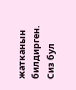жатканын билдирген. Сиз бул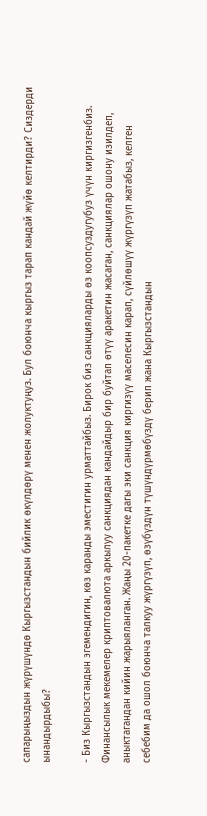сапарыңыздын жүрүшүндө Кыргызстандын бийлик өкүлдөрү менен жолуктуңуз. Бул боюнча кыргыз тарап кандай жүйө келтирди? Сиздерди ынандырдыбы?

- Биз Кыргызстандын эгемендигин, көз каранды эместигин урматтайбыз. Бирок биз санкцияларды өз коопсуздугубуз үчүн киргизгенбиз. Финансылык мекемелер криптовалюта аркылуу санкциядан кандайдыр бир буйтап өтүү аракетин жасаган, санкциялар ошону изилдеп, аныктагандан кийин жарыяланган. Жаңы 20-пакетке дагы эки санкция киргизүү маселесин карап, сүйлөшүү жүргүзүп жатабыз, келген себебим да ошол боюнча талкуу жүргүзүп, өзүбүздүн түшүндүрмөбүздү берип жана Кыргызстандын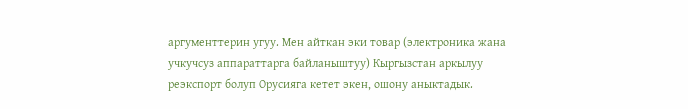аргументтерин угуу. Мен айткан эки товар (электроника жана учкучсуз аппараттарга байланыштуу) Кыргызстан аркылуу реэкспорт болуп Орусияга кетет экен, ошону аныктадык.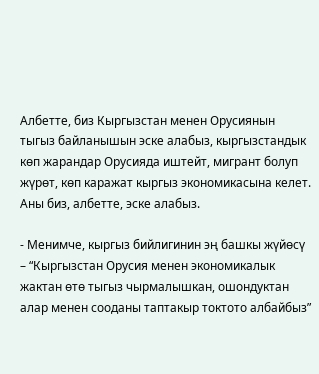Албетте, биз Кыргызстан менен Орусиянын тыгыз байланышын эске алабыз, кыргызстандык көп жарандар Орусияда иштейт, мигрант болуп жүрөт, көп каражат кыргыз экономикасына келет. Аны биз, албетте, эске алабыз.

- Менимче, кыргыз бийлигинин эң башкы жүйөсү – “Кыргызстан Орусия менен экономикалык жактан өтө тыгыз чырмалышкан, ошондуктан алар менен сооданы таптакыр токтото албайбыз”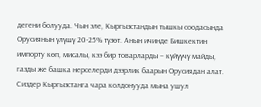дегени болууда. Чын эле, Кыргызстандын тышкы соодасында Орусиянын үлүшү 20-25% түзөт. Анын ичинде Бишкектин импорту көп, мисалы, кээ бир товарларды – күйүүчү майды, газды же башка нерселерди дээрлик баарын Орусиядан алат. Сиздер Кыргызстанга чара колдонууда мына ушул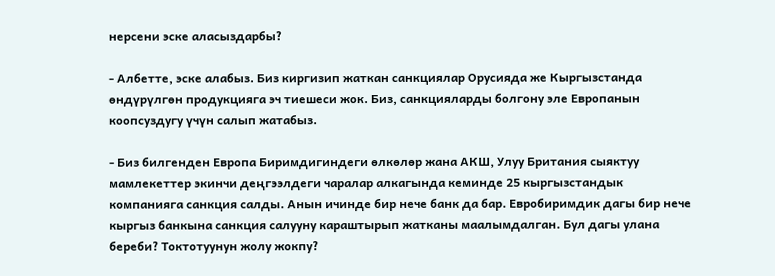нерсени эске аласыздарбы?

- Албетте, эске алабыз. Биз киргизип жаткан санкциялар Орусияда же Кыргызстанда өндүрүлгөн продукцияга эч тиешеси жок. Биз, санкцияларды болгону эле Европанын коопсуздугу үчүн салып жатабыз.

- Биз билгенден Европа Биримдигиндеги өлкөлөр жана АКШ, Улуу Британия сыяктуу мамлекеттер экинчи деңгээлдеги чаралар алкагында кеминде 25 кыргызстандык компанияга санкция салды. Анын ичинде бир нече банк да бар. Евробиримдик дагы бир нече кыргыз банкына санкция салууну караштырып жатканы маалымдалган. Бул дагы улана береби? Токтотуунун жолу жокпу?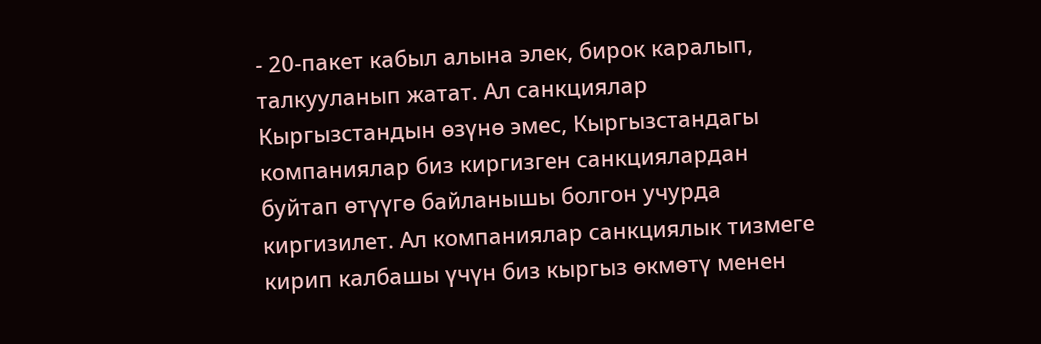- 20-пакет кабыл алына элек, бирок каралып, талкууланып жатат. Ал санкциялар Кыргызстандын өзүнө эмес, Кыргызстандагы компаниялар биз киргизген санкциялардан буйтап өтүүгө байланышы болгон учурда киргизилет. Ал компаниялар санкциялык тизмеге кирип калбашы үчүн биз кыргыз өкмөтү менен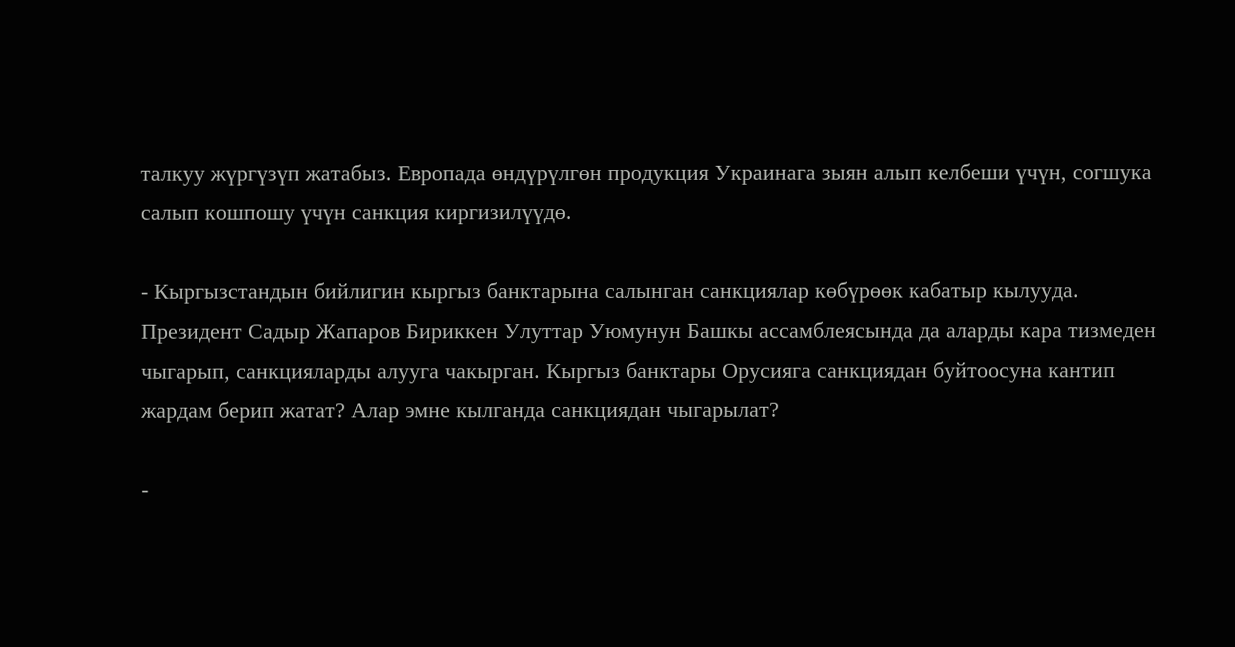талкуу жүргүзүп жатабыз. Европада өндүрүлгөн продукция Украинага зыян алып келбеши үчүн, согшука салып кошпошу үчүн санкция киргизилүүдө.

- Кыргызстандын бийлигин кыргыз банктарына салынган санкциялар көбүрөөк кабатыр кылууда. Президент Садыр Жапаров Бириккен Улуттар Уюмунун Башкы ассамблеясында да аларды кара тизмеден чыгарып, санкцияларды алууга чакырган. Кыргыз банктары Орусияга санкциядан буйтоосуна кантип жардам берип жатат? Алар эмне кылганда санкциядан чыгарылат?

-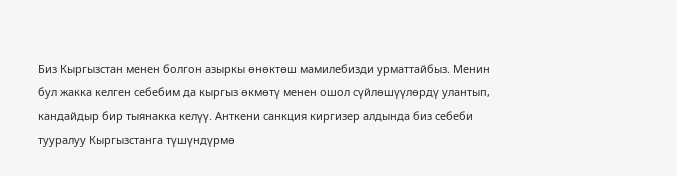Биз Кыргызстан менен болгон азыркы өнөктөш мамилебизди урматтайбыз. Менин бул жакка келген себебим да кыргыз өкмөтү менен ошол сүйлөшүүлөрдү улантып, кандайдыр бир тыянакка келүү. Анткени санкция киргизер алдында биз себеби тууралуу Кыргызстанга түшүндүрмө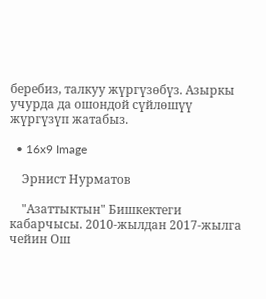беребиз, талкуу жүргүзөбүз. Азыркы учурда да ошондой сүйлөшүү жүргүзүп жатабыз.

  • 16x9 Image

    Эрнист Нурматов

    "Азаттыктын" Бишкектеги кабарчысы. 2010-жылдан 2017-жылга чейин Ош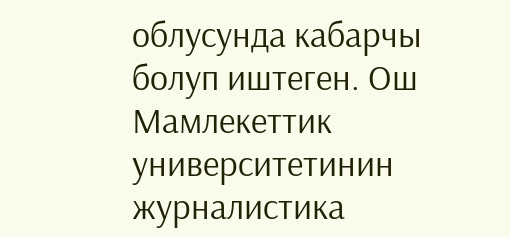облусунда кабарчы болуп иштеген. Ош Мамлекеттик университетинин журналистика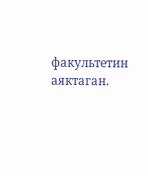факультетин аяктаган.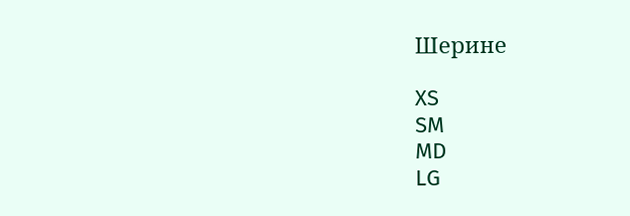Шерине

XS
SM
MD
LG